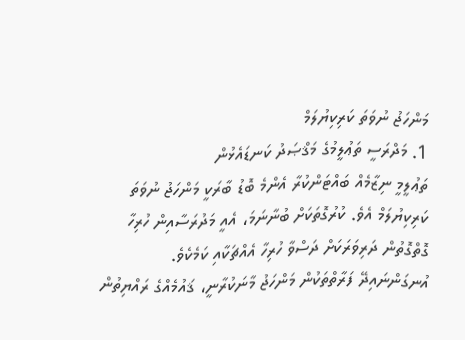މަންހަޖު ނުވަތަ ކަރިކިޔުލަމް
1. މަދްރަސީ ތަޢުލީމުގެ މަޤްޞަދު ކަނޑައެޅުން
ތަޢުލީމީ ނިޒާމެއް ބައްޓަންކުރާ އެންމެ ބޮޑު ބާރަކީ މަންހަޖު ނުވަތަ ކަރިކިޔުލަމް އެވެ. ކުރުގޮތަކަށް ބުނާނަމަ، އެއީ މަދުރަސާއިން ހުރިހާ ގޮތްގޮތުން ދަރިވަރަކަށް ދަސްވާ ހުރިހާ އެއްޗަކާއި ކަމެކެވެ. އުނގަންނައިދޭ ފަރާތްތަކުން މަންހަޖު މާނަކުރާނީ، ޤައުމެއްގެ ރައްޔިތުން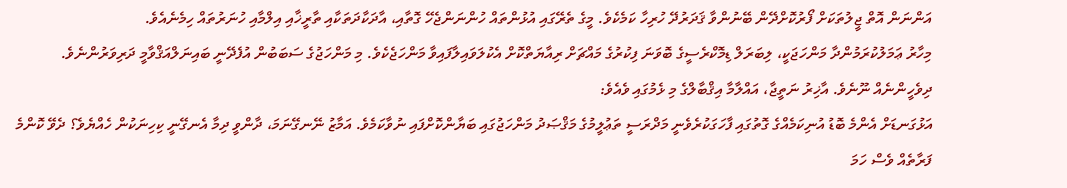އަންނަން އޮތް ޖީލުތަކަށް ފޯރުކޮށްދޭން ބޭނުންވާ ޤަދަރުދޭ ހުރިހާ ކަމެކެވެ. މީގެ ތެރޭގައި އުޅުންތައް ހުންނަންޖެހޭ ގޮތާއި، އާދަކާދަތަކާއި ތާރީޚާއި އިލްމާއި ހުނަރުތައް ހިމެނެއެވެ.
މިހާރު ޢަމަލުކުރަމުންދާ މަންހަޖަކީ، ލިބަރަލް ޑިމޮކްރެސީގެ ބޮވަނަ ފިކުރުގެ މައްޗަށް ރިއާޔަތްކޮށް އެކުލަވައިލާފައިވާ މަންހަޖެކެވެ. މި މަންހަޖުގެ ސަބަބުން އުފެދޭނީ ބައިނަލްއަޤްވާމީ ދަރިވަރުންނެވެ. ދިވެހީންނެއް ނޫނެވެ. އާޚިރު ނަތީޖާ، އައްލާމާ އިޤްބާލްގެ މި ޅެމުގައި ވެއެވެ:
އަޅުގަނޑަށް އެންމެ ބޮޑު އުނިކަމެއްގެ ގޮތުގައި ފާހަގަކުރެވެނީ މަދްރަސީ ތަޢުލީމުގެ މަޤްޞަދު މަންހަޖުގައި ބަޔާންކޮށްފައި ނުވާކަމެވެ. އަމާޒު ނޭނގޭނަމަ، ދާންވީ ދިމާ އެނގޭނީ ކިހިނަކުން ހެއްޔެވެ؟ ދެވޭ ކޮންމެ ފަރާތެއް ވެސް ހަމަ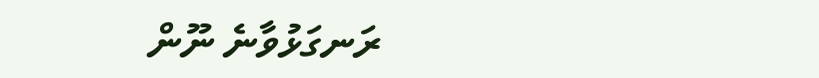ރަނގަޅުވާނެ ނޫން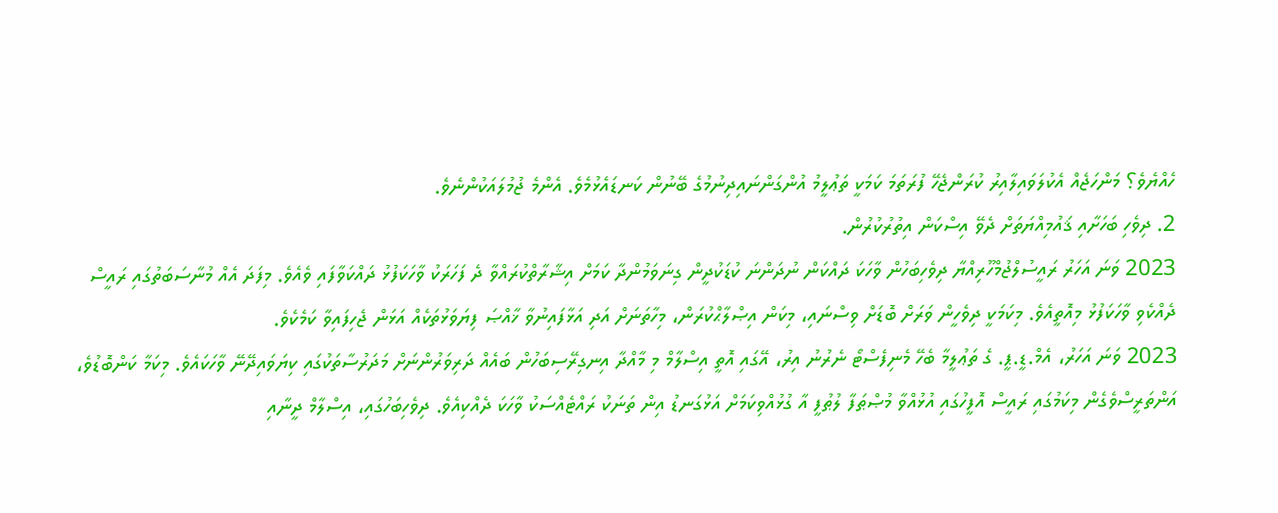ހެއްޔެވެ؟ މަންހަޖެއް އެކުލަވައިލާއިރު ކުރަންޖެހޭ ފުރަތަމަ ކަމަކީ ތަޢުލީމު އުންގަންނައިދިނުމުގެ ބޭނުން ކަނޑައެޅުމެވެ. އެންމެ ޖުމުލައަކުންނެވެ.
2. ދިވެހި ބަހަށާއި ޤައުމިއްޔަތަށް ދެވޭ އިސްކަން އިތުރުކުރުން.
2023 ވަނަ އަހަރު ރައީސުލްޖުމްހޫރިއްޔާ ދިވެހިބަހުން ވާހަކަ ދައްކަން ނުދަންނަ ކުޑަކުދީން ގިނަވަމުންދާ ކަމަށް އިޝާރާތްކުރައްވާ ދެ ފަހަރަކު ވާހަކަފުޅު ދައްކަވާފައި ވެއެވެ. މިފަދަ އެއް މުނާސަބަތުގައި ރައީސް ދެއްކެވި ވާހަކަފުޅު މިއޮތީއެވެ. މިކަމަކީ ދިވެހީން ވަރަށް ބޮޑަށް ވިސްނައި، މިކަން އިޞްލާޙްކުރަން، މިހާތަނަށް އަދި އަޅާފައިނުވާ ޚާއްޞަ ފިޔަވަޅުތަކެއް އަޅަން ޖެހިފައިވާ ކަމެކެވެ.
2023 ވަނަ އަހަރު، އެމް.ޑީ.ޕީ. ގެ ތަޢުލީމާ ބެހޭ މެނިފެސްޓޯ ނެރުނު އިރު، އޭގައި އޮތީ އިސްލާމް މި މާއްދާ އިނގިރޭސިބަހުން ބައެއް ދަރިވަރުންނަށް މަދަރުސާތަކުގައި ކިޔަވައިދޭނޭ ވާހަކައެވެ. މިކަމާ ކަންބޮޑުވެ، އަންތަރީސްވެގެން މިކަމުގައި ރައީސް އޮފީހުގައި އުޅުއްވާ މުޞްޠަފާ ލުޠުފީ އާ ގުޅުއްވިކަމަށް އަޅުގަނޑު އިން ތަނަކު ރައްޓެއްސަކު ވާހަކަ ދެއްކިއެވެ. ދިވެހިބަހުގައި، އިސްލާމް ދީނާއި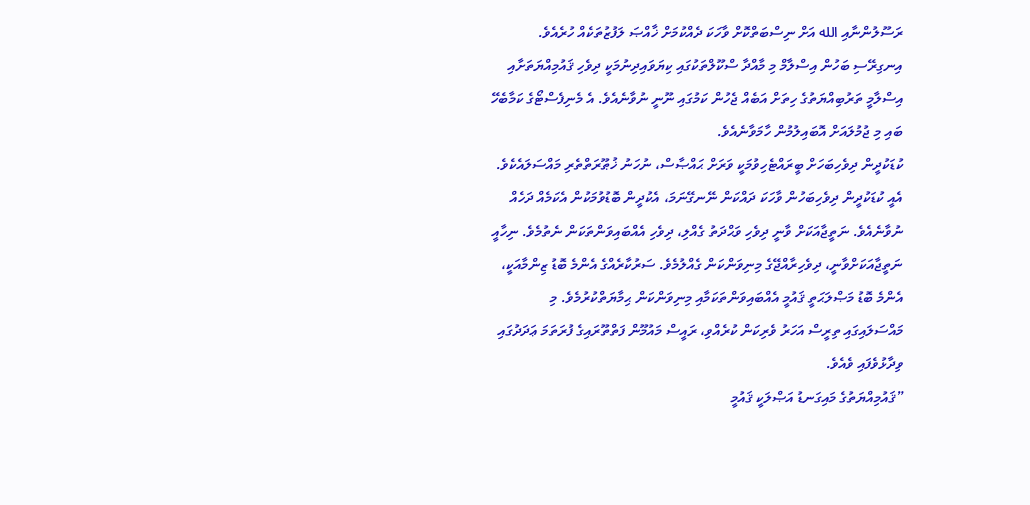ރަސޫލުންނާއި الله އަށް ނިސްބަތްކޮށް ވާހަކަ ދެއްކުމަށް ޚާއްޞަ ލަފުޒުތަކެއް ހުރެއެވެ. އިނގިރޭސި ބަހުން އިސްލާމް މި މާއްދާ ސްކޫލްތަކުގައި ކިޔަވައިދިނުމަކީ ދިވެހި ޤައުމިއްޔަތަށާއި އިސްލާމީ ތަރުބިއްޔަތުގެ ހިތަށް އަބެއް ޖެހުން ކަމުގައި ނޫނީ ނުވާނެއެވެ. އެ މެނިފެސްޓޯގެ ކަމާބެހޭ ބައި މި ޖުމުލައަށް އޮބައިލުމުން ހާމަވާނެއެވެ.
ކުޑަކުދީން ދިވެހިބަހަށް ބީރައްޓެހިވުމަކީ ވަރަށް ޙައްޞާސް، ނުހަނު ޚުޠޫރަތްތެރި މައްސަލައެކެވެ. އެއީ ކުޑަކުދީން ދިވެހިބަހުން ވާހަކަ ދައްކަން ނޭނގޭނަމަ، އެކުދީން ބޮޑުވުމަކުން އެކަމެއް ދަހެއް ނުވާނެއެވެ. ނަތީޖާއަކަށް ވާނީ ދިވެހި ވަޙްދަތު ގެއްލި، ދިވެހި އެއްބައިވަންތަކަން ނެތުމެވެ. ނިހާއީ ނަތީޖާއަކަށްވާނީ، ދިވެހިރާއްޖޭގެ މިނިވަންކަން ގެއްލުމެވެ. ސަރުކާރެއްގެ އެންމެ ބޮޑު ޒިންމާއަކީ، އެންމެ ބޮޑު މަޞްލަޙަތީ ޤައުމީ އެއްބައިވަންތަކަމާއި މިނިވަންކަން ޙިމާޔަތްކުރުމެވެ. މި މައްސަލައިގައި ތިރީސް އަހަރު ވެރިކަން ކުރެއްވި، ރައީސް މައުމޫން ފަތްތޫރައިގެ ފުރަތަމަ ޢަދަދުގައި ވިދާޅުވެފައި ވެއެވެ.
”ޤައުމިއްޔަތުގެ މައިގަނޑު އަޞްލަކީ ޤައުމީ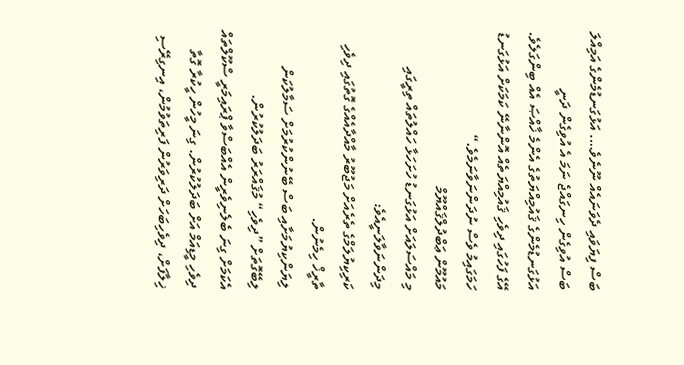ބަސް ފިޔަވައި ދެވަނައެއް ނޫނެވެ…. އަޅުގަނޑުމެންގެ އަމިއްލަ ބަސް އުވިގެން ހިނގައްޖެ ނަމަ އެ އުވިގެން ދަނީ އަޅުގަނޑުމެންގެ ޤައުމިއްޔަތުގެ އެންމެ ޚާއްޞަ އެއް ބިންގަލެވެ. އޭގެ ފަހުގައި ދިވެހި ޤައުމިއްޔަތެއް އޮންނާނޭ ކަމަކަށް އަޅުގަނޑު ހަމަގައިމު ވެސް ނުދަންނަވާނަމެވެ.“
މައުމޫން ޢަބްދުލްޤައްޔޫމް
މި މައްސަލައަށް އަޅުގަނޑު ހުށަހަޅާ ހައްލުތައް ތިރީގައި މިދަންނަވާލަނީއެވެ:
ކަރިކިޔުލަމްގެ ތެރެއަށް މަޖުބޫރު މާއްދާއެއްގެ ގޮތުގައި ދިވެހި ތާރީޚް ހިމެނުން.
ލިޔަންކިޔުމަށާއި ބަސް ބޭނުންކުރުމަށް ސަމާލުކަން ލިބޭގޮތަށް ”ދިވެހި“ މުޤައްރަރު ބަދަލުކުރުން.
އެކަމަށް ގިނަ ބެލެނިވެރީން އެއްބަސްވާ ޕްރައިމަރީ ސްކޫލްތައް ދިވެހި މީޑިއަމް އަށް ބަދަލުކުރުން. ގިނަ މީހުން ހީކުރާ ގޮތާ ޚިލާފަށް، ދިވެހިބަހަށް ދަރިވަރުން ފަރިތަވުމުން، އިނގިރޭސި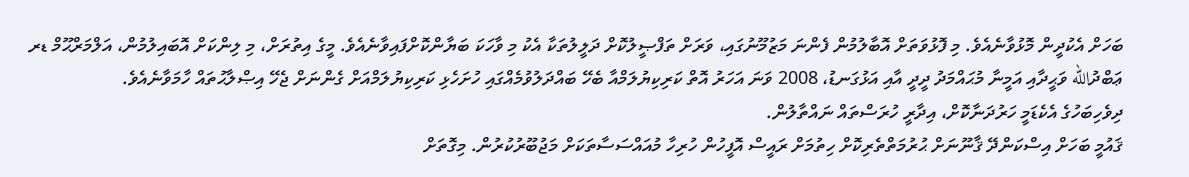ބަހަށް އެކުދީން މޮޅުވާނެއެވެ. މި ފޮޅުވަތަށް އޮބާލުމުން ފެންނަ މަޒުމޫނުގައި، ވަރަށް ތަފްޞީލުކޮށް ދަލީލުތަކާ އެކު މި ވާހަކަ ބަޔާންކޮށްފައިވާނެއެވެ. މީގެ އިތުރަށް، މި ލިންކަށް އޮބައިލުމުން، އަލްމަރްޙޫމް ޑރ ޢަބްދުالله ވަޙީދާއި އަމީނާ މުޙައްމަދު ދީދީ އާއި އަޅުގަނޑު، 2008 ވަނަ އަހަރު އޮތް ކަރިކިޔުލަމްއާ ބެހޭ ބައްދަލުވުމެއްގައި ހުށަހެޅި ކަރިކިޔުލަމްއަށް ގެންނަށް ޖެހޭ އިޞްލާޙުތައް ހާމަވާނެއެވެ.
ދިވެހިބަހުގެ އެކެޑަމީ ހަރުދަނާކޮށް، އިދާރީ ހުރަސްތައް ނައްތާލުން.
ޤައުމީ ބަހަށް އިސްކަންދޭ ޤާނޫނަށް ޙުރުމަތްތެރިކޮށް ހިތުމަށް ރައީސް އޮފީހުން ހުރިހާ މުއައްސަސާތަކަށް މަޖުބޫރުކުރުން. މިގޮތަށް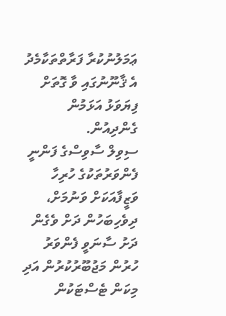ޢަމަލުނުކުރާ ފަރާތްތަކާމެދު އެ ޤާނޫނުގައި ވާ ގޮތަށް ފިޔަވަޅު އަޅަމުން ގެންދިއުން.
ސިވިލް ސާވިސްގެ ފަންނީ ފެންވަރުތަކުގެ ހުރިހާ ވަޒީފާއަކަށް ވަނުމަށް، ދިވެހިބަހުން ދަށް ވެގެން ދަށު ސާނަވީ ފެންވަރު ހުރުން މަޖުބޫރުކުރުން އަދި މިކަން ޓެސްޓަކުން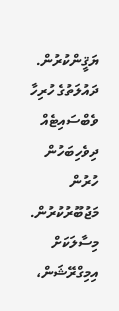ޔަޤީންކުރުން.
ދައުލަތުގެ ހުރިހާ ވެބްސައިޓެއް ދިވެހިބަހުން ހުރުން މަޖުބޫރުކުރުން. މިސާލަކަށް އިމިގްރޭޝަން،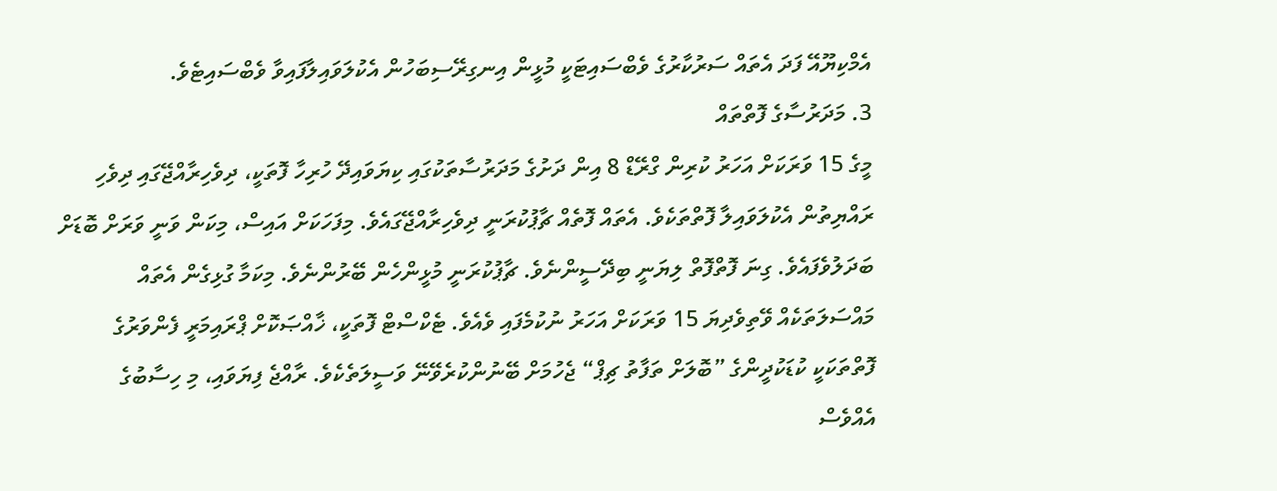އެމްކިޔޫއޭ ފަދަ އެތައް ސަރުކާރުގެ ވެބްސައިޓަކީ މުޅީން އިނގިރޭސިބަހުން އެކުލަވައިލާފައިވާ ވެބްސައިޓެވެ.
3. މަދަރުސާގެ ފޮތްތައް
މީގެ 15 ވަރަކަށް އަހަރު ކުރިން ގްރޭޑް 8 އިން ދަށުގެ މަދަރުސާތަކުގައި ކިޔަވައިދޭ ހުރިހާ ފޮތަކީ، ދިވެހިރާއްޖޭގައި ދިވެހި ރައްޔިތުން އެކުލަވައިލާ ފޮތްތަކެވެ. އެތައް ފޮތެއް ޗާޕުކުރަނީ ދިވެހިރާއްޖޭގައެވެ. މިފަހަކަށް އައިސް، މިކަން ވަނީ ވަރަށް ބޮޑަށް ބަދަލުވެފައެވެ. ގިނަ ފޮތްފޮތް ލިޔަނީ ބިދޭސީންނެވެ. ޗާޕުކުރަނީ މުޅީންހެން ބޭރުންނެވެ. މިކަމާ ގުޅިގެން އެތައް މައްސަލަތަކެއް ވޭތިވެދިޔަ 15 ވަރަކަށް އަހަރު ނުކުމެފައި ވެއެވެ. ޓެކްސްޓް ފޮތަކީ، ޚާއްޞަކޮށް ޕްރައިމަރީ ފެންވަރުގެ ފޮތްތަކަކީ ކުޑަކުދީންގެ ”ބޮލަށް ތަފާތު ޗިޕް“ ޖެހުމަށް ބޭނުންކުރެވޭނޭ ވަސީލަތެކެވެ. ރާއްޖެ ފިޔަވައި، މި ހިސާބުގެ އެއްވެސް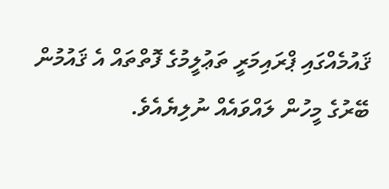ޤައުމެއްގައި ޕްރައިމަރީ ތަޢުލީމުގެ ފޮތްތައް އެ ޤައުމުން ބޭރުގެ މީހުން ލައްވައެއް ނުލިޔެއެވެ.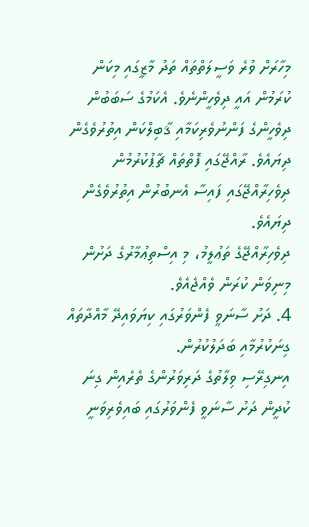މިހާރަށް ވުރެ ވަސީލަތްތައް ތަދު މާޒީގައި މިކަން ކުރަމުން އައީ ދިވެހީންނެވެ. އެކަމުގެ ސަބަބުން ދިވެހީންގެ ފަންނުވެރިކަމާއި ޤާބިލްކަން އިތުރުވެގެން ދިޔައެވެ. ރާއްޖޭގައި ފޮތްތައް ޗާޕުކުރުމުން ދިވެހިރާއްޖޭގައި ފައިސާ އެނބުރުން އިތުރުވެގެން ދިޔައެވެ.
ދިވެހިރާއްޖޭގެ ތަޢުލީމު، މި އިސްތިޢުމާރުގެ ދަށުން މިނިވަން ކުރަން ވެއްޖެއެވެ.
4. ދަށު ސާނަވީ ފެންވަރުގައި ކިޔަވައިދޭ މާއްދާތައް ގިނަކުރުމާއި ބަދަލުކުރުން.
އިނގިރޭސި ވިލާތުގެ ދަރިވަރުންގެ ތެރެއިން ގިނަ ކުދީން ދަށު ސާނަވީ ފެންވަރުގައި ބައިވެރިވަނީ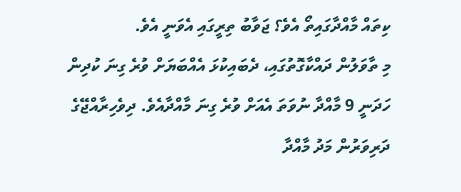ކިތައް މާއްދާގައިތޯ އެވެ؟ ޖަވާބު ތިރީގައި އެވަނީ އެވެ.
މި ތާވަލުން ދައްކާގޮތުގައި، ދެބައިކުޅަ އެއްބަޔަށް ވުރެ ގިނަ ކުދިން ހަދަނީ 9 މާއްދާ ނުވަތަ އެއަށް ވުރެ ގިނަ މާއްދާއެވެ. ދިވެހިރާއްޖޭގެ ދަރިވަރުން މަދު މާއްދާ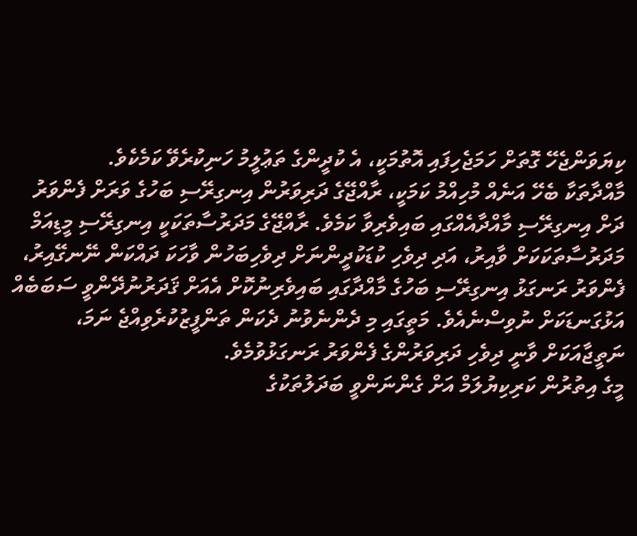ކިޔަވަންޖެހޭ ގޮތަށް ހަމަޖެހިފައި އޮތުމަކީ، އެ ކުދީންގެ ތަޢުލީމު ހަނިކުރެވޭ ކަމެކެވެ.
މާއްދާތަކާ ބެހޭ އަނެއް މުހިއްމު ކަމަކީ، ރާއްޖޭގެ ދަރިވަރުން އިނގިރޭސި ބަހުގެ ވަރަށް ފެންވަރު ދަށް އިނގިރޭސި މާއްދާއެއްގައި ބައިވެރިވާ ކަމެވެ. ރާއްޖޭގެ މަދަރުސާތަކަކީ އިނގިރޭސި މީޑިއަމް މަދަރުސާތަކަކަށް ވާއިރު، އަދި ދިވެހި ކުޑަކުދީންނަށް ދިވެހިބަހުން ވާހަކަ ދައްކަން ނޭނގޭއިރު، ފެންވަރު ރަނގަޅު އިނގިރޭސި ބަހުގެ މާއްދާގައި ބައިވެރިނުކޮށް އެއަށް ޤަދަރުނުދޭންވީ ސަބަބެއް އަޅުގަނޑަކަށް ނުވިސްނެއެވެ. މަތީގައި މި ދެންނެވުނު ދެކަން ތަންފީޒުކުރެވިއްޖެ ނަމަ، ނަތީޖާއަކަށް ވާނީ ދިވެހި ދަރިވަރުންގެ ފެންވަރު ރަނގަޅުވުމެވެ.
މީގެ އިތުރުން ކަރިކިޔުލަމް އަށް ގެންނަންވީ ބަދަލުތަކުގެ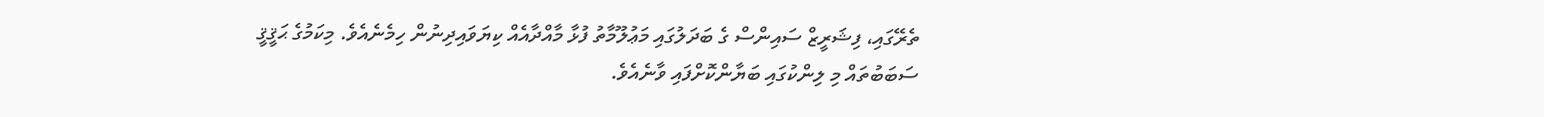ތެރޭގައި، ފިޝަރީޒް ސައިންސް ގެ ބަދަލުގައި މަޢުލޫމާތު ފުޅާ މާއްދާއެއް ކިޔަވައިދިނުން ހިމެނެއެވެ. މިކަމުގެ ޙަޤީޤީ ސަބަބުތައް މި ލިންކުގައި ބަޔާންކޮށްފައި ވާނެއެވެ.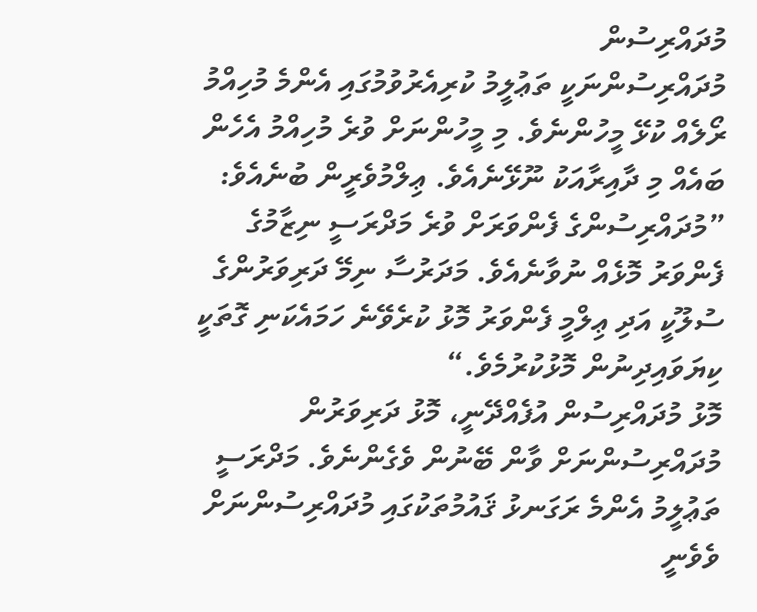މުދައްރިސުން
މުދައްރިސުންނަކީ ތަޢުލީމު ކުރިއެރުވުމުގައި އެންމެ މުހިއްމު ރޯލެއް ކުޅޭ މީހުންނެވެ. މި މީހުންނަށް ވުރެ މުހިއްމު އެހެން ބައެއް މި ދާއިރާއަކު ނޫޅޭނެއެވެ. ޢިލްމުވެރީން ބުނެއެވެ: ”މުދައްރިސުންގެ ފެންވަރަށް ވުރެ މަދްރަސީ ނިޒާމުގެ ފެންވަރު މޮޅެއް ނުވާނެއެވެ. މަދަރުސާ ނިމޭ ދަރިވަރުންގެ ސުލޫކީ އަދި ޢިލްމީ ފެންވަރު މޮޅު ކުރެވޭނެ ހަމައެކަނި ގޮތަކީ ކިޔަވައިދިނުން މޮޅުކުރުމެވެ.“
މޮޅު މުދައްރިސުން އުފެއްދޭނީ، މޮޅު ދަރިވަރުން މުދައްރިސުންނަށް ވާން ބޭނުން ވެގެންނެވެ. މަދްރަސީ ތަޢުލީމު އެންމެ ރަގަނޅު ޤައުމުތަކުގައި މުދައްރިސުންނަށް ވެވެނީ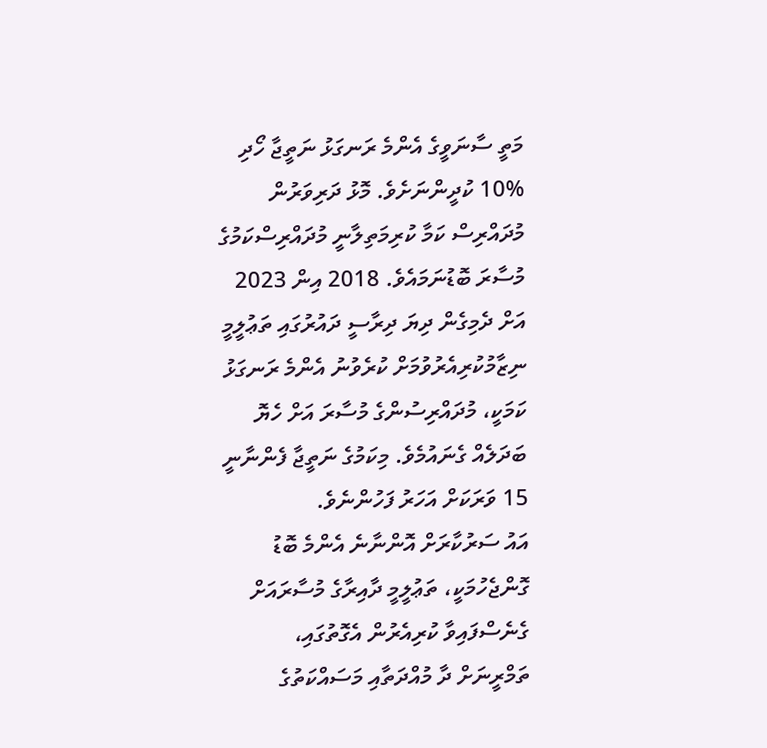މަތީ ސާނަވީގެ އެންމެ ރަނގަޅު ނަތީޖާ ހޯދި %10 ކުދީންނަށެވެ. މޮޅު ދަރިވަރުން މުދައްރިސް ކަމާ ކުރިމަތިލާނީ މުދައްރިސްކަމުގެ މުސާރަ ބޮޑުނަމައެވެ. 2018 އިން 2023 އަށް ދެމިގެން ދިޔަ ދިރާސީ ދައުރުގައި ތަޢުލީމީ ނިޒާމުކުރިއެރުވުމަށް ކުރެވުނު އެންމެ ރަނގަޅު ކަމަކީ، މުދައްރިސުންގެ މުސާރަ އަށް ހެޔޮ ބަދަލެއް ގެނައުމެވެ. މިކަމުގެ ނަތީޖާ ފެންނާނީ 15 ވަރަކަށް އަހަރު ފަހުންނެވެ.
އައު ސަރުކާރަށް އޮންނާނެ އެންމެ ބޮޑު ގޮންޖެހުމަކީ، ތަޢުލީމީ ދާއިރާގެ މުސާރައަށް ގެނެސްފައިވާ ކުރިއެރުން އެގޮތުގައި، ތަމްރީނަށް ދާ މުއްދަތާއި މަސައްކަތުގެ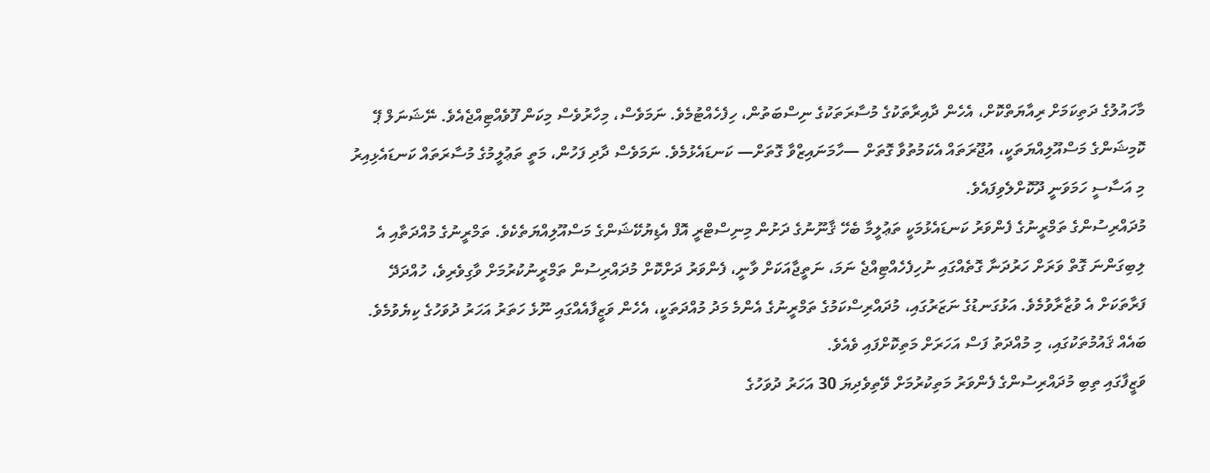މާހައުލުގެ ދަތިކަމަށް ރިއާޔަތްކޮށް، އެހެން ދާއިރާތަކުގެ މުސާރަތަކުގެ ނިސްބަތުން، ހިފެހެއްޓުމެވެ. ނަމަވެސް، މިހާރުވެސް މިކަން ފޫވެއްޓިއްޖެއެވެ. ނޭޝަނަލް ޕޭ ކޮމިޝަންގެ މަސްއޫލިއްޔަތަކީ، އުޖޫރަތައް އެކަމުތުވާ ގޮތަށް —ހާމަނައިޒްވާ ގޮތަށް— ކަނޑައެޅުމެވެ. ނަމަވެސް ދާދި ފަހުން، މަތީ ތަޢުލީމުގެ މުސާރަތައް ކަނޑައެޅިއިރު މި އަސާސީ ހަމަވަނީ ދޫކޮށްލެވިފައެވެ.
މުދައްރިސުންގެ ތަމްރީނުގެ ފެންވަރު ކަނޑައެޅުމަކީ ތަޢުލީމާ ބެހޭ ޤާނޫނުގެ ދަށުން މިނިސްޓްރީ އޮފް އެޑިޔުކޭޝަންގެ މަސްއޫލިއްޔަތެކެވެ. ތަމްރީނުގެ މުއްދަތާއި އެ ލިބިގަންނަ ގޮތް ވަރަށް ހަރުދަނާ ގޮތެއްގައި ނުހިފެހެއްޓިއްޖެ ނަމަ، ނަތީޖާއަކަށް ވާނީ، ފެންވަރު ދަށްކޮށް މުދައްރިސުން ތަމްރީނުކުރުމަށް ވާގިވެރިވެ، ހުއްދަދޭ ފަރާތަކަށް އެ ވުޒާރާވުމެވެ. އަޅުގަނޑުގެ ނަޒަރުގައި، މުދައްރިސްކަމުގެ ތަމްރީނުގެ އެންމެ މަދު މުއްދަތަކީ، އެހެން ވަޒީފާއެއްގައި ނޫޅެ ހަތަރު އަހަރު ދުވަހުގެ ކިޔެވުމެވެ. ބައެއް ޤައުމުތަކުގައި، މި މުއްދަތު ފަސް އަހަރަށް މަތިކޮށްފައި ވެއެވެ.
ވަޒީފާގައި ތިބި މުދައްރިސުންގެ ފެންވަރު މަތިކުރުމަށް ވޭތިވެދިޔަ 30 އަހަރު ދުވަހުގެ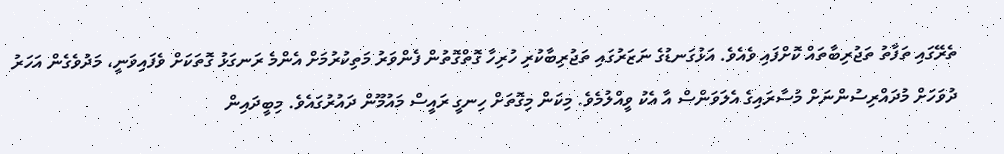ތެރޭގައި ތަފާތު ތަޖުރިބާތައް ކޮށްފައި ވެއެވެ. އަޅުގަނޑުގެ ނަޒަރުގައި ތަޖުރިބާކުރި ހުރިހާ ގޮތްގޮތުން ފެންވަރު މަތިކުރުމަށް އެންމެ ރަނގަޅު ގޮތަކަށް ވެފައިވަނީ، މަދުވެގެން އަހަރު ދުވަހަށް މުދައްރިސުންނަށް މުސާރައިގެ އެލަވަންސް އާ އެކު ވީއްލުމެވެ. މިކަން މިގޮތަށް ހިނގީ ރައީސް މައުމޫން ދައުރުގައެވެ. މިބީދައިން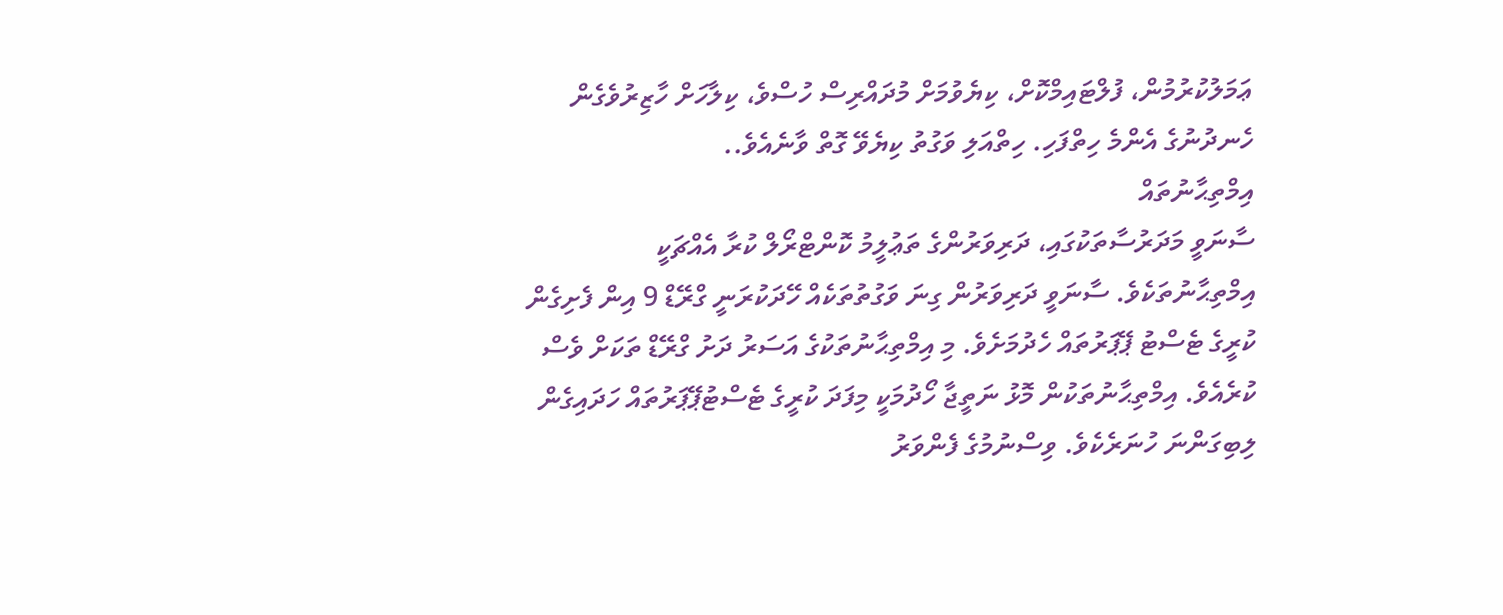ޢަމަލުކުރުމުން، ފުލްޓައިމްކޮށް، ކިޔެވުމަށް މުދައްރިސް ހުސްވެ، ކިލާހަށް ހާޒިރުވެގެން ހެނދުނުގެ އެންމެ ހިތްފަހި. ހިތްއަލި ވަގުތު ކިޔެވޭ ގޮތް ވާނެއެވެ..
އިމްތިޙާނުތައް
ސާނަވީ މަދަރުސާތަކުގައި، ދަރިވަރުންގެ ތަޢުލީމު ކޮންޓްރޯލް ކުރާ އެއްޗަކީ އިމްތިޙާނުތަކެވެ. ސާނަވީ ދަރިވަރުން ގިނަ ވަގުތުތަކެއް ހޭދަކުރަނީ ގްރޭޑް 9 އިން ފެށިގެން ކުރީގެ ޓެސްޓު ޕޭޕަރުތައް ހެދުމަށެވެ. މި އިމްތިޙާނުތަކުގެ އަސަރު ދަށު ގްރޭޑް ތަކަށް ވެސް ކުރެއެވެ. އިމްތިޙާނުތަކުން މޮޅު ނަތީޖާ ހޯދުމަކީ މިފަދަ ކުރީގެ ޓެސްޓުޕޭޕަރުތައް ހަދައިގެން ލިބިގަންނަ ހުނަރެކެވެ. ވިސްނުމުގެ ފެންވަރު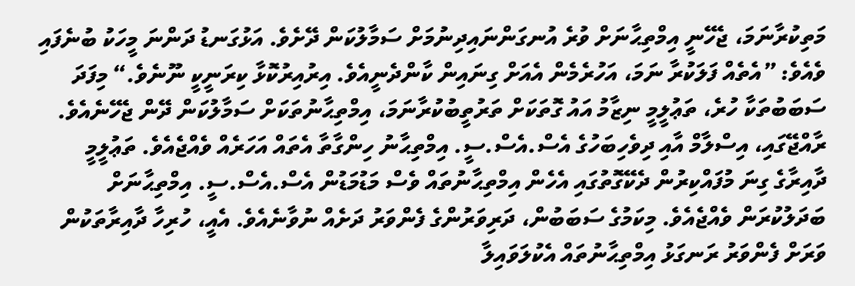މަތިކުރާނަމަ، ޖެހޭނީ އިމްތިޙާނަށް ވުރެ އުނގަންނައިދިނުމަށް ސަމާލުކަން ދޭށެވެ. އަޅުގަނޑު ދަންނަ މީހަކު ބުނެފައި ވެއެވެ: ”އެތެއް ފަލަކުރާ ނަމަ، އަހުރެމެން އެއަށް ގިނައިން ކާންދެނީއެވެ. އިރުއިރުކޮޅާ ކިރަނީކީ ނޫނެވެ.“ މިފަދަ ސަބަބުތަކާ ހުރެ، ތަޢުލީމީ ނިޒާމު އައު ގޮތަކަށް ތަރުތީބުކުރާނަމަ، އިމްތިޙާނުތަކަށް ސަމާލުކަން ދޭން ޖެހޭނެއެވެ.
ރާއްޖޭގައި، އިސްލާމް އާއި ދިވެހިބަހުގެ އެސް.އެސް.ސީ. އިމްތިޙާނު ހިންގާތާ އެތައް އަހަރެއް ވެއްޖެއެވެ. ތަޢުލީމީ ދާއިރާގެ ގިނަ މުފައްކިރުން ދެކޭގޮތުގައި އެހެން އިމްތިޙާނުތައް ވެސް މަޑުމަޑުން އެސް.އެސް.ސީ. އިމްތިޙާނަށް ބަދަލުކުރަން ވެއްޖެއެވެ. މިކަމުގެ ސަބަބުން، ދަރިވަރުންގެ ފެންވަރު ދަށެއް ނުވާނެއެވެ. އެއީ، ހުރިހާ ދާއިރާތަކުން ވަރަށް ފެންވަރު ރަނގަޅު އިމްތިޙާނުތައް އެކުލަވައިލާ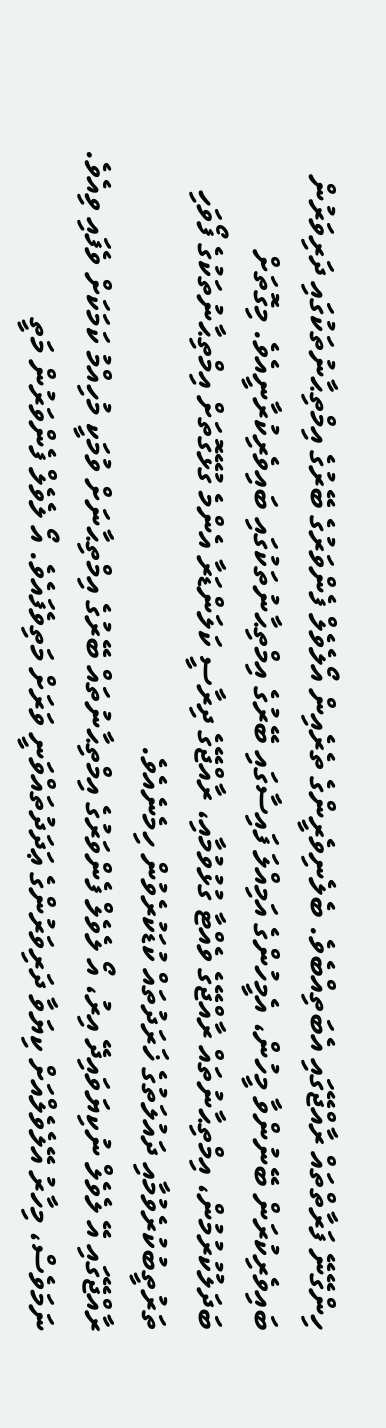ހިންގޭނޭ ފަރާތްތައް ރާއްޖޭގައި އެބަތިއްބެވެ. ބެލެނިވެރީންގެ ތެރެއިން އޯލެވެލް ފެންވަރުގެ ބޭރުގެ އިމްތިޙާނުތަކުގައި ދަރިވަރުން ބައިވެރިކުރަން ބޭނުންވާ މީހުން، އެމީހުންގެ އަމިއްލަ ފައިސާގައި ބޭރުގެ އިމްތިޙާނުތަކުގައި ބައިވެރިކުރާނީއެވެ. މިގޮތަށް ބަދަލުކުރުމުން، އިމްތިޙާނުތައް ރާއްޖޭގެ ވެއްޓާ ގުޅުވުމާއި، ރާއްޖޭގެ ދިރާސީ ކަލަންޑަރާ އެންމެ ގުޅޭގޮތަށް އިމްތިޙާނުތަކުގެ ފޯވަހި ތަރުތީބުކުރެވުމާއި ދައުލަތުގެ ޚަރަދުތައް ކުޑަކުރެވުން ހިމެނެއެވެ.
ރާއްޖޭގައި އޭ ލެވެލް ނުކިޔަވައިދޭ އިރު، އޯ ލެވެލް ފެންވަރުގެ އިމްތިޙާނުތައް ބޭރުގެ އިމްތިޙާނަށް ވުމަކީ މުހިއްމު ކަމަކަށް ވެފައި ވިއެވެ. ނަމަވެސް، މިހާރު އޭލެވެލްއަށް ކިޔަވާ ދަރިވަރުންގެ ޢަދަދުތައްވަނީ ވަރަށް މަތިވެފައެވެ. އޯ ލެވެލް ފެންވަރުން މަތީ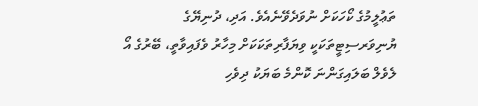ތަޢުލީމުގެ ކޯހަކަށް ނުވަދެވޭނެއެވެ. އަދި، ދުނިޔޭގެ ޔުނިވަރސިޓީތަކަކީ ވިޔަފާރިތަކަކަށް މިހާރު ވެފައިވާތީ، ބޭރުގެ އޯ ލެވެލް ބަލައިގަންނަ ކޮންމެ ބަޔަކު ދިވެހި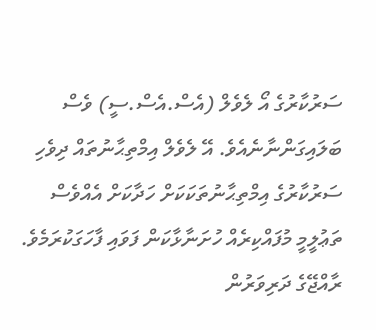ސަރުކާރުގެ އޯ ލެވެލް (އެސް.އެސް.ސީ) ވެސް ބަލައިގަންނާނެއެވެ. އޭ ލެވެލް އިމްތިޙާނުތައް ދިވެހި ސަރުކާރުގެ އިމްތިޙާނުތަކަކަށް ހަދާކަށް އެއްވެސް ތަޢުލީމީ މުފައްކިރެއް ހުށަނާޅާކަން ފަވައި ފާހަގަކުރަމެވެ.
ރާއްޖޭގެ ދަރިވަރުން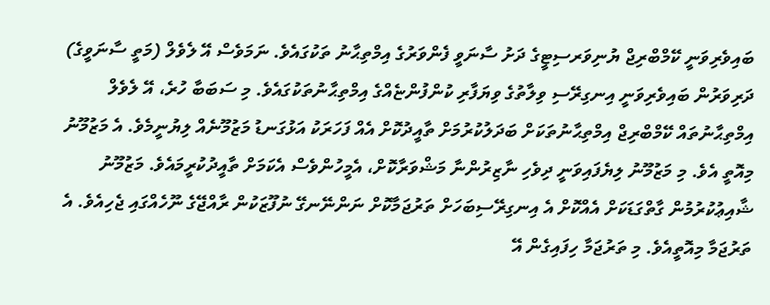ބައިވެރިވަނީ ކޭމްބްރިޖް ޔުނިވަރސިޓީގެ ދަށު ސާނަވީ ފެންވަރުގެ އިމްތިޙާނު ތަކުގައެވެ. ނަމަވެސް އޭ ލެވެލް (މަތީ ސާނަވީގެ) ދަރިވަރުން ބައިވެރިވަނީ އިނގިރޭސި ވިލާތުގެ ވިޔަފާރި ކުންފުންޏެއްގެ އިމްތިޙާނުތަކުގައެވެ. މި ސަބަބާ ހުރެ، އޭ ލެވެލް އިމްތިޙާނުތައް ކޭމްބްރިޖް އިމްތިޙާނުތަކަށް ބަދަލުކުރުމަށް ތާއީދުކޮށް އެއް ފަހަރަކު އަޅުގަނޑު މަޒުމޫނެއް ލިޔުނީމެވެ. އެ މަޒުމޫނު މިއޮތީ އެވެ. މި މަޒުމޫނު ލިޔެފައިވަނީ ދިވެހި ނާޒިރުންނާ މަޝްވަރާކޮށް، އެމީހުންވެސް އެކަމަށް ތާއީދުކުރީމައެވެ. މަޒުމޫނު ޝާއިޢުކުރުމުން ގާތްގަޑަކަށް އެއްކޮށް އެ އިނގިރޭސިބަހަށް ތަރުޖަމާކޮށް ނަންނޭނގޭ ނުފޫޒަކުން ރާއްޖޭގެ ނޫހެއްގައި ޖެހިއެވެ. އެ ތަރުޖަމާ މިއޮތީއެވެ. މި ތަރުޖަމާ ހިފައިގެން އޭ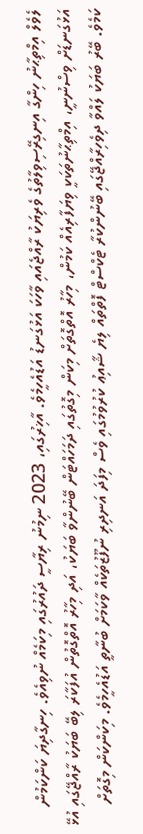ލެވެލް އިމްތިޙާނު ހިންގާ އިނގިރޭސިވިލާތުގެ ވެރިޔަކު ރާއްޖެއައި ވާހަކަ އަޅުގަނޑު އަޑުއެހީމެވެ. އާޚިރުގައި، 2023 ނިމުނު ރިޔާސީ ދައުރުގައި މިކަމެއް ނުވިއެވެ. ހިނގާދިޔަ ކަންކަމުން އަޅުގަނޑަށް ވިސްނުނީ، އިމްތިޙާނުތަކަކީ ވިޔަފާރިއެއް ކަމުން، މިހާރު އޮތްގޮތަށް މިކަން މިގޮތުގައި ދަމަހައްޓަން ބޭނުންވާ ބަޔަކު، އަދި މިހާރު އޮތްގޮތުން އުފަކާރަ ލިބޭ ބަޔަކު ރާއްޖޭގައި އުޅޭ ކަމެވެ. ބޭރު ބަޔަކު ލައްވާ ދިވެހިރާއްޖޭގައި ބޭނުންކުރާ ޓެކްސްޓް ފޮތްތައް ލިޔެ ޝާއިޢު ކުރުވުމުގައި ވެސް މިފަދަ އަނދިރި ނުފޫޒުތަކެއް ވާކަމަށް ބުނާތީ އަޑުއެހީމެވެ. މިކަންކަން މިގޮތަށް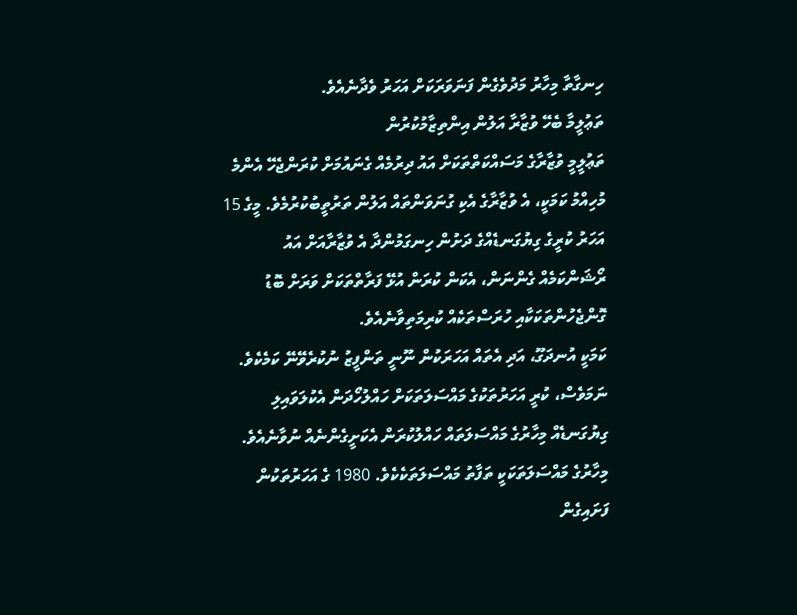ހިނގާތާ މިހާރު މަދުވެގެން ފަނަވަރަކަށް އަހަރު ވެދާނެއެވެ.
ތަޢުލީމާ ބެހޭ ވުޒާރާ އަލުން އިންތިޒާމުކުރުން
ތަޢުލީމީ ވުޒާރާގެ މަސައްކަތްތަކަށް އައު ދިރުމެއް ގެނައުމަށް ކުރަންޖެހޭ އެންމެ މުހިއްމު ކަމަކީ، އެ ވުޒާރާގެ އެކި ގުނަވަންތައް އަލުން ތަރުތީބުކުރުމެވެ. މީގެ 15 އަހަރު ކުރީގެ ގިޔުގަނޑެއްގެ ދަށުން ހިނގަމުންދާ އެ ވުޒާރާއަށް އައު ރޯޝަންކަމެއް ގެންނަން، އެކަން ކުރަން އުޅޭ ފަރާތްތަކަށް ވަރަށް ބޮޑު ގޮންޖެހުންތަކަކާއި ހުރަސްތަކެއް ކުރިމަތިވާނެއެވެ.
ކަމަކީ އުނދަގޫ، އަދި އެތައް އަހަރަކުން ނޫނީ ތަންފީޒު ނުކުރެވޭނޭ ކަމެކެވެ. ނަމަވެސް، ކުރީ އަހަރުތަކުގެ މައްސަލަތަކަށް ހައްލުހޯދަން އެކުލަވައިލި ގިޔުގަނޑެއް މިހާރުގެ މައްސަލަތައް ހައްލުކުރަން އެކަށީގެންނެއް ނުވާނެއެވެ. މިހާރުގެ މައްސަލަތަކަކީ ތަފާތު މައްސަލަތަކެކެވެ. 1980 ގެ އަހަރުތަކުން ފަށައިގެން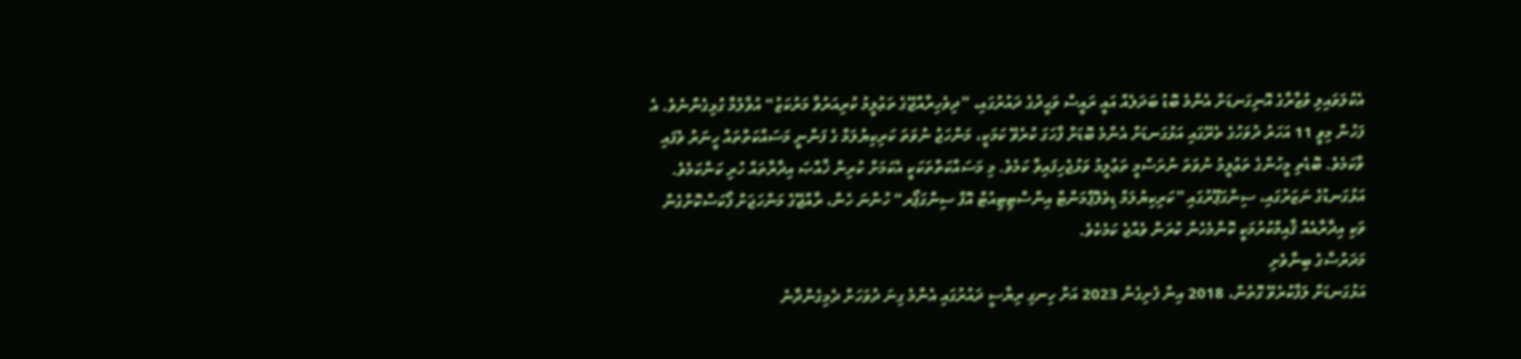އެކުލަވައިލި ވުޒާރާގެ އޮނިގަނޑަށް އެންމެ ބޮޑު ބަދަލެއް އައީ ރައީސް ވަޙީދުގެ ދައުރުގައި، ”ދިވެހިރާއްޖޭގެ ތަޢުލީމު ކުރިއަރުވާ މަރުކަޒު“ އުވާލުމާ ގުޅިގެންނެވެ. އެ ފަހުން މިވީ 11 އަހަރު ދުވަހުގެ ތެރޭގައި އަޅުގަނޑަށް އެންމެ ބޮޑަށް ފާހަގަ ކުރެވޭ ކަމަކީ، މަންހަޖު ނުވަތަ ކަރިކިޔުލަމް ގެ ފަންނީ މަސައްކަތްތައް ހީނަރު ވެފައި ވާކަމެވެ. ބޮޑެތި މީހުންގެ ތަޢުލީމު ނުވަތަ ނުރަސްމީ ތަޢުލީމު ވަޅުޖެހިފައިވާ ކަމެވެ. މި މަސައްކަތްތަކަކީ އެކަމަށް ކުރިން ޚާއްޞަ އިދާރާތައް ހުރި ކަންކަމެވެ. އަޅުގަނޑުގެ ނަޒަރުގައި، ސިންގަޕޫރުގައި ”ކަރިކިޔުލަމް ޑިވެލޮޕްމަންޓް އިންސްޓިޓިއުޓް އޮފް ސިންގަޕޯރ“ ހުންނަ ހެން، ރާއްޖޭގެ މަންހަޖަށް ފޯކަސްކޮށްގެން ވަކި އިދާރާއެއް ޤާއިމްކުރުމަކީ ކޮންމެހެން ކުރަން ވެއްޖެ ކަމެކެވެ.
މަދަރުސާގެ ބިނާވެށި
އަޅުގަނޑަށް ލަފާކުރެވޭ ގޮތުން، 2018 އިން ފެށިގެން 2023 އަށް ހިނގި ރިޔާސީ ދައުރުގައި އެންމެ ގިނަ ދުވަހަށް ދެމިގެންދާނެ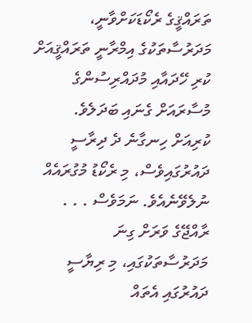ތަރައްޤީގެ ރެކޯޑަކަށްވާނީ، މަދަރުސާތަކުގެ އިމްރާނީ ތަރައްޤީއަށް ކުރި ހޭދައާއި މުދައްރިސުންގެ މުސާރައަށް ގެނައި ބަދަލެވެ. ކުރިއަށް ހިނގާނެ ދެ ދިރާސީ ދައުރުގައިވެސް، މި ރެކޯޑު މުގުރައެއް ނުލެވޭނެއެވެ. ނަމަވެސް . . .
ރާއްޖޭގެ ވަރަށް ގިނަ މަދަރުސާތަކުގައި، މި ރިޔާސީ ދައުރުގައި އެތައް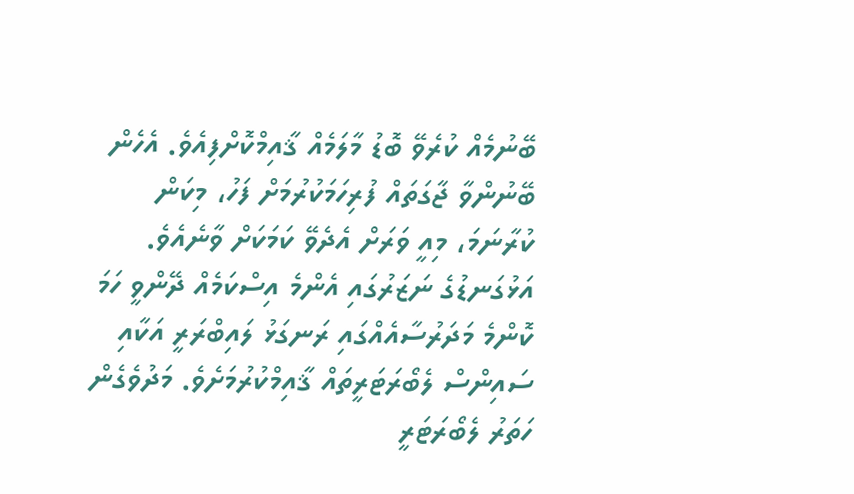ބޭނުމެއް ކުރެވޭ ބޮޑު މާލަމެއް ޤާއިމްކޮށްފިއެވެ. އެހެން ބޭނުންވާ ޖާގަތައް ފުރިހަމަކުރުމަށް ފަހު، މިކަން ކުރާނަމަ، މިއީ ވަރަށް އެދެވޭ ކަމަކަށް ވާނެއެވެ. އަޅުގަނޑުގެ ނަޒަރުގައި އެންމެ އިސްކަމެއް ދޭންވީ ހަމަ ކޮންމެ މަދަރުސާއެއްގައި ރަނގަޅު ލައިބްރަރީ އަކާއި ސައިންސް ލެބޯރަޓަރީތައް ޤާއިމްކުރުމަށެވެ. މަދުވެގެން ހަތަރު ލެބޯރަޓަރީ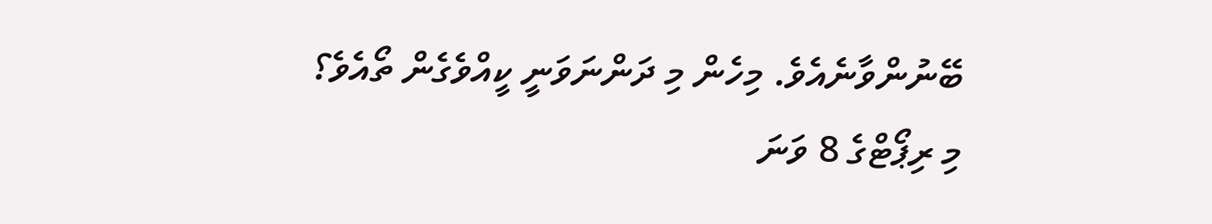ބޭނުންވާނެއެވެ. މިހެން މި ދަންނަވަނީ ކީއްވެގެން ތޯއެވެ؟
މި ރިޕޯޓްގެ 8 ވަނަ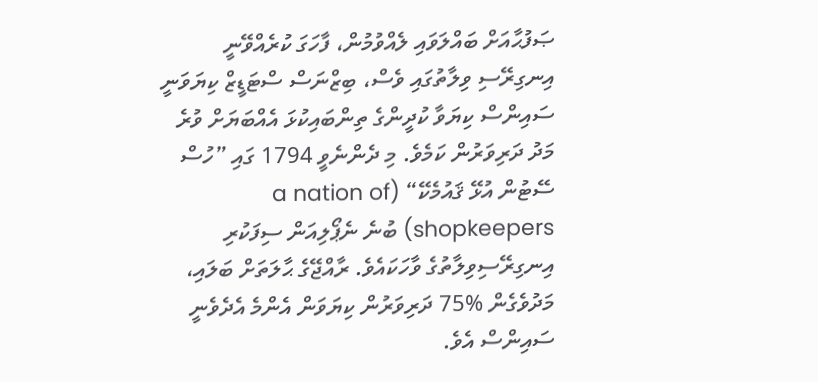ޞަފުޙާއަށް ބައްލަވައި ލެއްވުމުން، ފާހަގަ ކުރެއްވޭނީ އިނގިރޭސި ވިލާތުގައި ވެސް، ބިޒްނަސް ސްޓަޑީޒް ކިޔަވަނީ ސައިންސް ކިޔަވާ ކުދީންގެ ތިންބައިކުޅަ އެއްބަޔަށް ވުރެ މަދު ދަރިވަރުން ކަމެވެ. މި ދެންނެވީ 1794 ގައި ”ހުސް ސޭޓުން އުޅޭ ޤައުމެކޭ“ (a nation of shopkeepers) ބުނެ ނެޕޯލިއަން ސިފަކުރި އިނގިރޭސިވިލާތުގެ ވާހަކައެވެ. ރާއްޖޭގެ ޙާލަތަށް ބަލައި، މަދުވެގެން %75 ދަރިވަރުން ކިޔަވަން އެންމެ އެދެވެނީ ސައިންސް އެވެ.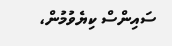ސައިންސް ކިޔެވުމުން،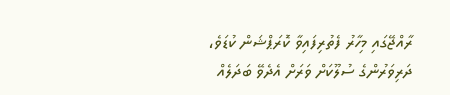ރާއްޖޭގައި މިހާރު ފެތުރިފައިވާ ކޮރަޕްޝަން ކުޑަވެ، ދަރިވަރުންގެ ސުލޫކަށް ވަރަށް އެދެވޭ ބަދަލެއް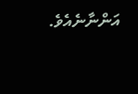އަންނާނެއެވެ.